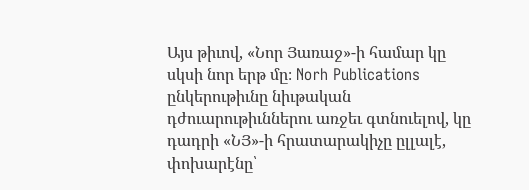Այս թիւով, «Նոր Յառաջ»-ի համար կը սկսի նոր երթ մը։ Norh Publications ընկերութիւնը նիւթական դժուարութիւններու առջեւ գտնուելով, կը դադրի «ՆՅ»-ի հրատարակիչը ըլլալէ, փոխարէնը՝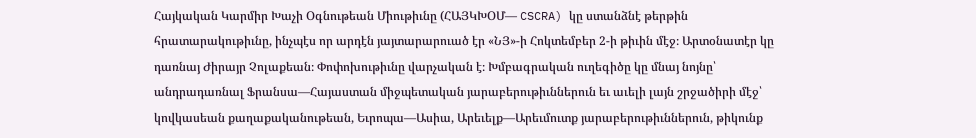Հայկական Կարմիր Խաչի Օգնութեան Միութիւնը (ՀԱՅԿԽՕՄ— CSCRA) կը ստանձնէ թերթին հրատարակութիւնը, ինչպէս որ արդէն յայտարարուած էր «ՆՅ»-ի Հոկտեմբեր 2-ի թիւին մէջ։ Արտօնատէր կը դառնայ Ժիրայր Չոլաքեան։ Փոփոխութիւնը վարչական է։ Խմբագրական ուղեգիծը կը մնայ նոյնը՝ անդրադառնալ Ֆրանսա—Հայաստան միջպետական յարաբերութիւններուն եւ աւելի լայն շրջածիրի մէջ՝ կովկասեան քաղաքականութեան, Եւրոպա—Ասիա, Արեւելք—Արեւմուտք յարաբերութիւններուն, թիկունք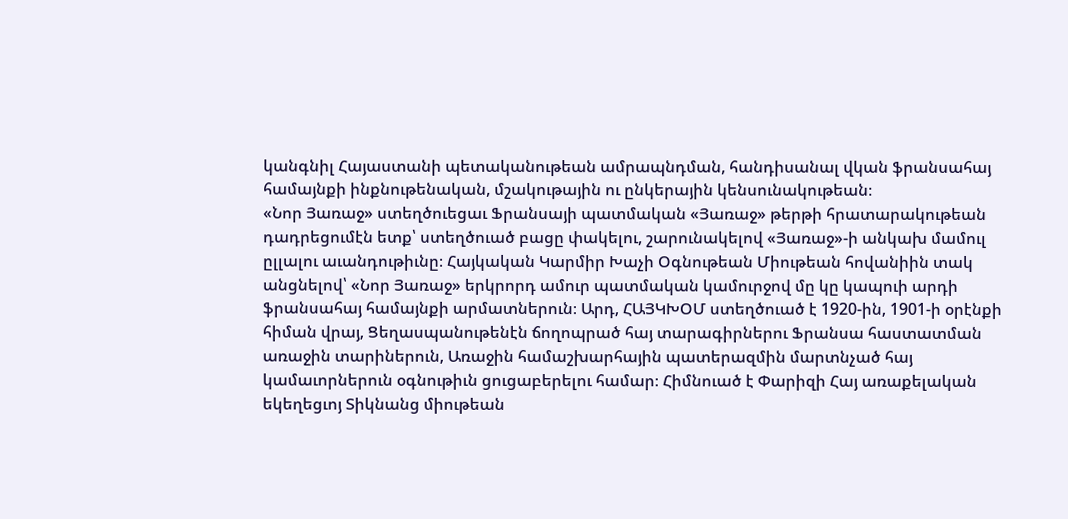կանգնիլ Հայաստանի պետականութեան ամրապնդման, հանդիսանալ վկան ֆրանսահայ համայնքի ինքնութենական, մշակութային ու ընկերային կենսունակութեան։
«Նոր Յառաջ» ստեղծուեցաւ Ֆրանսայի պատմական «Յառաջ» թերթի հրատարակութեան դադրեցումէն ետք՝ ստեղծուած բացը փակելու, շարունակելով «Յառաջ»-ի անկախ մամուլ ըլլալու աւանդութիւնը։ Հայկական Կարմիր Խաչի Օգնութեան Միութեան հովանիին տակ անցնելով՝ «Նոր Յառաջ» երկրորդ ամուր պատմական կամուրջով մը կը կապուի արդի ֆրանսահայ համայնքի արմատներուն։ Արդ, ՀԱՅԿԽՕՄ ստեղծուած է 1920-ին, 1901-ի օրէնքի հիման վրայ, Ցեղասպանութենէն ճողոպրած հայ տարագիրներու Ֆրանսա հաստատման առաջին տարիներուն, Առաջին համաշխարհային պատերազմին մարտնչած հայ կամաւորներուն օգնութիւն ցուցաբերելու համար։ Հիմնուած է Փարիզի Հայ առաքելական եկեղեցւոյ Տիկնանց միութեան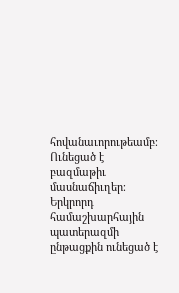հովանաւորութեամբ։ Ունեցած է բազմաթիւ մասնաճիւղեր։ Երկրորդ համաշխարհային պատերազմի ընթացքին ունեցած է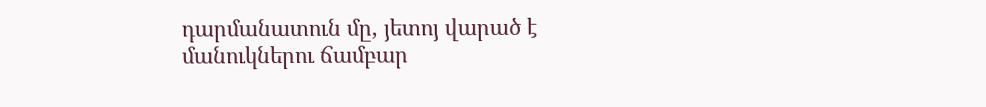դարմանատուն մը, յետոյ վարած է մանուկներու ճամբար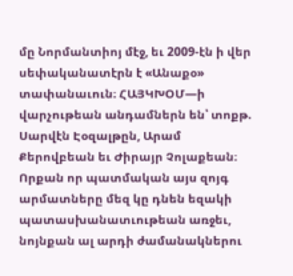մը Նորմանտիոյ մէջ, եւ 2009-էն ի վեր սեփականատէրն է «Անաքօ» տափանաւուն։ ՀԱՅԿԽՕՄ—ի վարչութեան անդամներն են՝ տոքթ. Սարվէն Էօզալթըն, Արամ Քերովբեան եւ Ժիրայր Չոլաքեան։
Որքան որ պատմական այս զոյգ արմատները մեզ կը դնեն եզակի պատասխանատւութեան առջեւ, նոյնքան ալ արդի ժամանակներու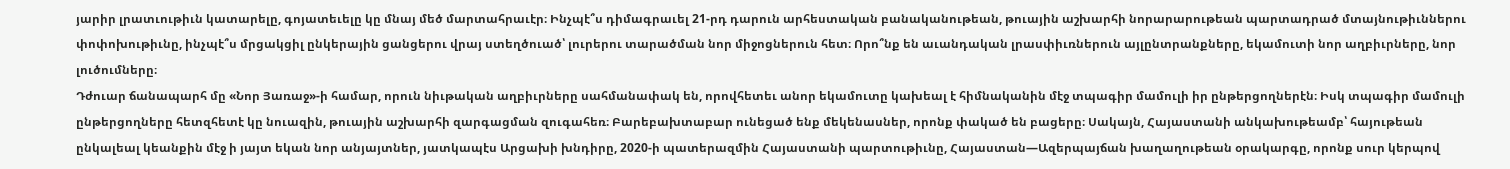յարիր լրատւութիւն կատարելը, գոյատեւելը կը մնայ մեծ մարտահրաւէր։ Ինչպէ՞ս դիմագրաւել 21-րդ դարուն արհեստական բանականութեան, թուային աշխարհի նորարարութեան պարտադրած մտայնութիւններու փոփոխութիւնը, ինչպէ՞ս մրցակցիլ ընկերային ցանցերու վրայ ստեղծուած՝ լուրերու տարածման նոր միջոցներուն հետ։ Որո՞նք են աւանդական լրասփիւռներուն այլընտրանքները, եկամուտի նոր աղբիւրները, նոր լուծումները։
Դժուար ճանապարհ մը «Նոր Յառաջ»-ի համար, որուն նիւթական աղբիւրները սահմանափակ են, որովհետեւ անոր եկամուտը կախեալ է հիմնականին մէջ տպագիր մամուլի իր ընթերցողներէն։ Իսկ տպագիր մամուլի ընթերցողները հետզհետէ կը նուազին, թուային աշխարհի զարգացման զուգահեռ։ Բարեբախտաբար ունեցած ենք մեկենասներ, որոնք փակած են բացերը։ Սակայն, Հայաստանի անկախութեամբ՝ հայութեան ընկալեալ կեանքին մէջ ի յայտ եկան նոր անյայտներ, յատկապէս Արցախի խնդիրը, 2020-ի պատերազմին Հայաստանի պարտութիւնը, Հայաստան—Ազերպայճան խաղաղութեան օրակարգը, որոնք սուր կերպով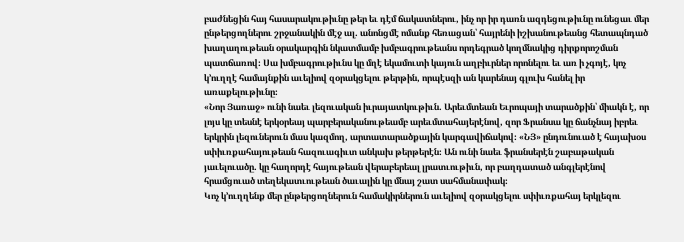բաժնեցին հայ հասարակութիւնը թեր եւ դէմ ճակատներու, ինչ որ իր դառն ազդեցութիւնը ունեցաւ մեր ընթերցողներու շրջանակին մէջ ալ. անոնցմէ ոմանք հեռացան՝ հայրենի իշխանութեանց հետապնդած խաղաղութեան օրակարգին նկատմամբ խմբագրութեանս որդեգրած կողմնակից դիրքորոշման պատճառով։ Սա խմբագրութիւնս կը մղէ եկամուտի կայուն աղբիւրներ որոնելու եւ առ ի չգոյէ, կոչ կ՚ուղղէ համայնքին աւելիով զօրակցելու թերթին, որպէսզի ան կարենայ գլուխ հանել իր առաքելութիւնը։
«Նոր Յառաջ» ունի նաեւ լեզուական իւրայատկութիւն. Արեւմտեան Եւրոպայի տարածքին՝ միակն է, որ լոյս կը տեսնէ երկօրեայ պարբերականութեամբ արեւմտահայերէնով, զոր Ֆրանսա կը ճանչնայ իբրեւ երկրին լեզուներուն մաս կազմող, արտատարածքային կարգավիճակով։ «ՆՅ» ընդունուած է հայախօս սփիւռքահայութեան հազուագիւտ անկախ թերթերէն։ Ան ունի նաեւ ֆրանսերէն շաբաթական յաւելուածը. կը հաղորդէ հայութեան վերաբերեալ լրատւութիւն, որ բաղդատած անգլերէնով հրամցուած տեղեկատւութեան ծաւալին կը մնայ շատ սահմանափակ։
Կոչ կ՚ուղղենք մեր ընթերցողներուն համակիրներուն աւելիով զօրակցելու սփիւռքահայ երկլեզու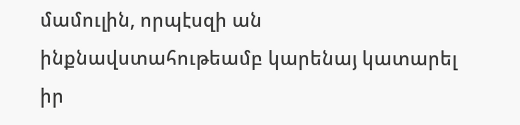մամուլին, որպէսզի ան ինքնավստահութեամբ կարենայ կատարել իր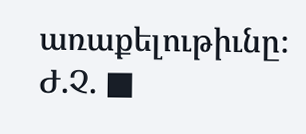առաքելութիւնը։
Ժ.Չ. ■